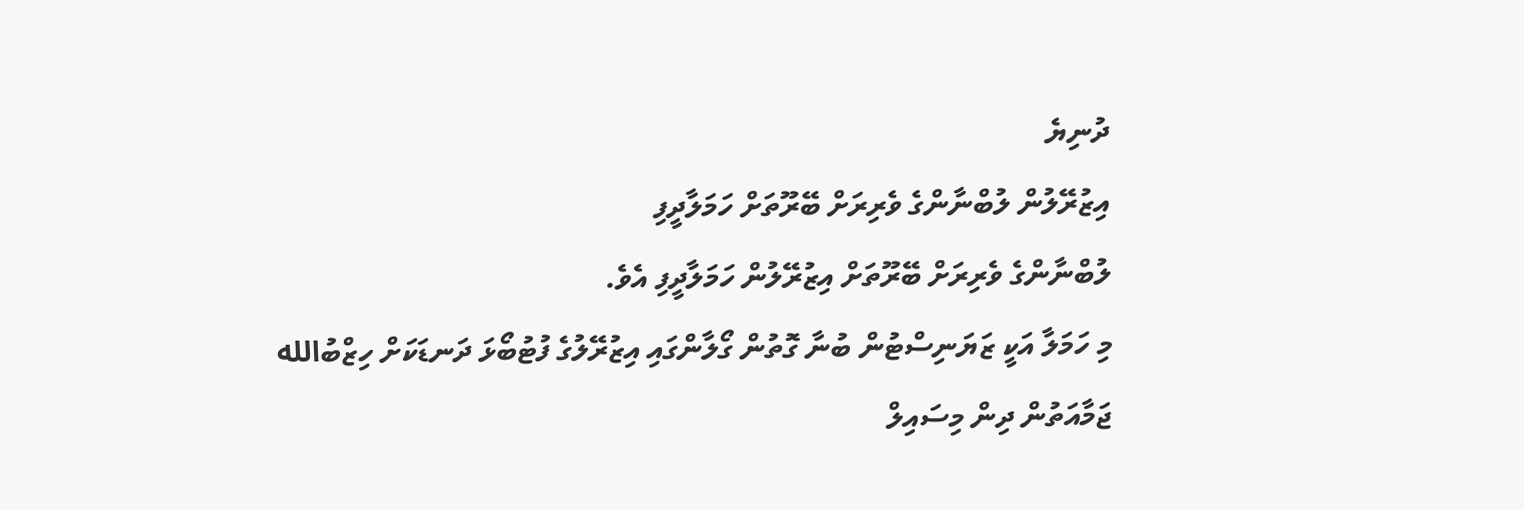ދުނިޔެ
އިޒުރޭލުން ލުބްނާންގެ ވެރިރަށް ބޭރޫތަށް ހަމަލާދީފި
ލުބްނާންގެ ވެރިރަށް ބޭރޫތަށް އިޒުރޭލުން ހަމަލާދީފި އެވެ.
މި ހަމަލާ އަކީ ޒަޔަނިސްޓުން ބުނާ ގޮތުން ގޯލާންގައި އިޒުރޭލުގެ ފުޓުބޯޅަ ދަނޑަކަށް ހިޒްބުالله ޖަމާއަތުން ދިން މިސައިލް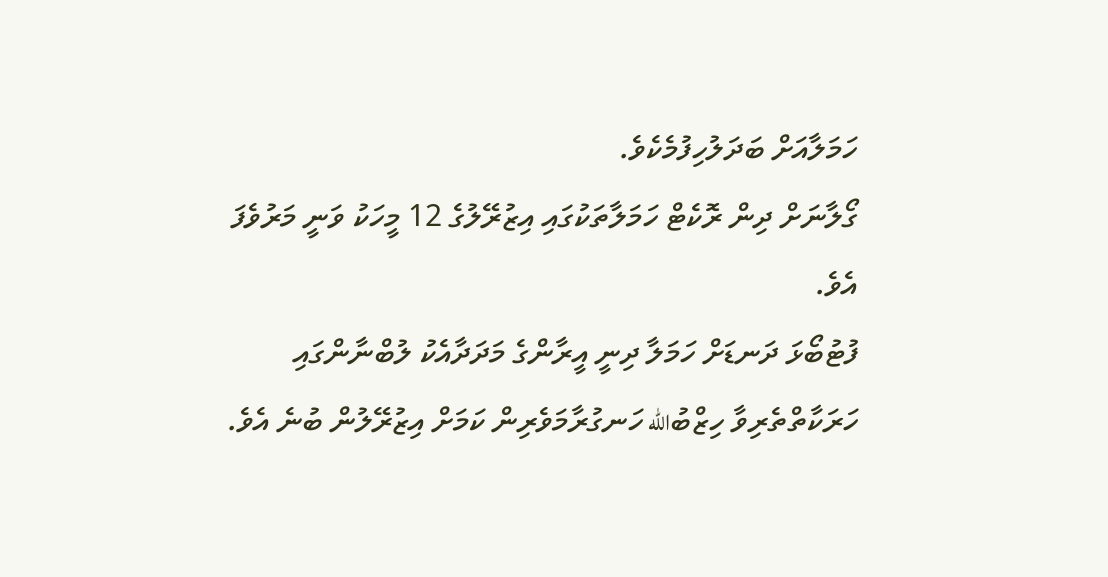ހަމަލާއަށް ބަދަލުހިފުމެކެވެ.
ގޯލާނަށް ދިން ރޮކެޓް ހަމަލާތަކުގައި އިޒުރޭލުގެ 12 މީހަކު ވަނީ މަރުވެފަ އެވެ.
ފުޓުބޯޅަ ދަނޑަށް ހަމަލާ ދިނީ އީރާންގެ މަދަދާއެކު ލުބްނާންގައި ހަރަކާތްތެރިވާ ހިޒްބުالله ހަނގުރާމަވެރިން ކަމަށް އިޒުރޭލުން ބުނެ އެވެ.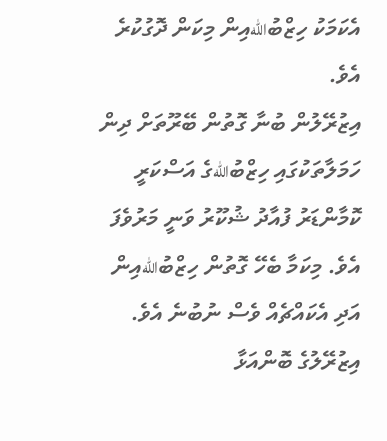އެކަމަކު ހިޒްބުاللهއިން މިކަން ދޮގުކުރެ އެވެ.
އިޒުރޭލުން ބުނާ ގޮތުން ބޭރޫތަށް ދިން ހަމަލާތަކުގައި ހިޒްބުاللهގެ އަސްކަރީ ކޮމާންޑަރު ފުއާދު ޝުކޫރު ވަނީ މަރުވެފަ އެވެ. މިކަމާ ބެހޭ ގޮތުން ހިޒްބުاللهއިން އަދި އެކައްޗެއް ވެސް ނުބުނެ އެވެ.
އިޒުރޭލުގެ ބޮންއަޅާ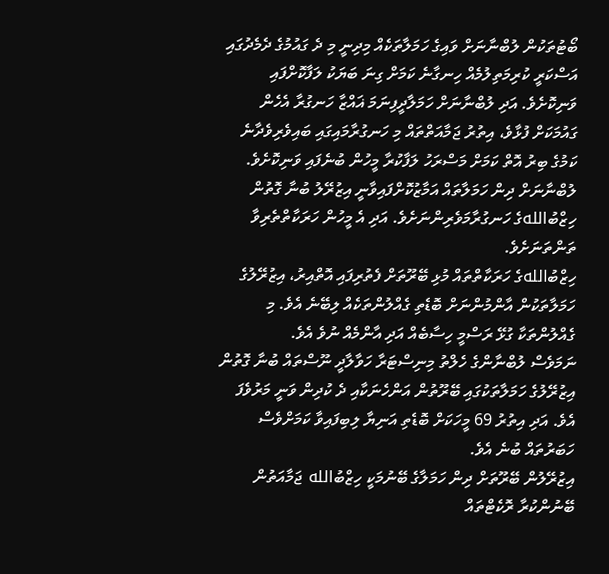ބޯޓުތަކުން ލުބްނާނަށް ވައިގެ ހަމަލާތަކެއް މިދިނީ މި ދެ ގައުމުގެ ދެމެދުގައި އަސްކަރީ ކުރިމަތިލުމެއް ހިނގާނެ ކަމަށް ގިނަ ބަޔަކު ލަފާކޮށްފައި ވަނިކޮށެވެ. އަދި ލުބްނާނަށް ހަމަލާދީފިނަމަ ޣައްޒާ ހަނގުރާ އެހެން ގައުމަކަށް ފުޅާވެ، އިތުރު ޖަމާއަތްތައް މި ހަނގުރާމައިގައި ބައިވެރިވެދާނެ ކަމުގެ ބިރު އޮތް ކަމަށް މަސްރަހު ލަފާކުރާ މީހުން ބުނެފައި ވަނިކޮށެވެ.
ލުބްނާނަށް ދިން ހަމަލާތައް އަމާޒުކޮށްފައިވާނީ އިޒުރޭލު ބުނާ ގޮތުން ހިޒްބުاللهގެ ހަނގުރާމަވެރިންނަށެވެ. އަދި އެ މީހުން ހަރަކާތްތެރިވާ ތަންތަނަށެވެ.
ހިޒްބުاللهގެ ހަރަކާތްތައް މުޅި ބޭރޫތަށް ފެތުރިފައި އޮތްއިރު، އިޒުރޭލުގެ ހަމަލާތަކުން އާންމުންނަށް ބޮޑެތި ގެއްލުންތަކެއް ލިބޭނެ އެވެ. މި ގެއްލުންތަކާ ގުޅޭ ރަސްމީ ހިސާބެއް އަދި އާންމެއް ނުވެ އެވެ.
ނަމަވެސް ލުބްނާންގެ ހެލްތު މިނިސްޓަރާ ހަވާލާދީ ނޫސްތައް ބުނާ ގޮތުން އިޒުރޭލުގެ ހަމަލާތަކުގައި ބޭރޫތުން އަންހެނަކާއި ދެ ކުދިން ވަނީ މަރުވެފަ އެވެ. އަދި އިތުރު 69 މީހަކަށް ބޮޑެތި އަނިޔާ ލިބިފައިވާ ކަމަށްވެސް ހަބަރުތައް ބުނެ އެވެ.
އިޒުރޭލުން ބޭރޫތަށް ދިން ހަމަލާގެ ބޭނުމަކީ ހިޒްބުالله ޖަމާއަތުން ބޭނުންކުރާ ރޮކެޓްތައް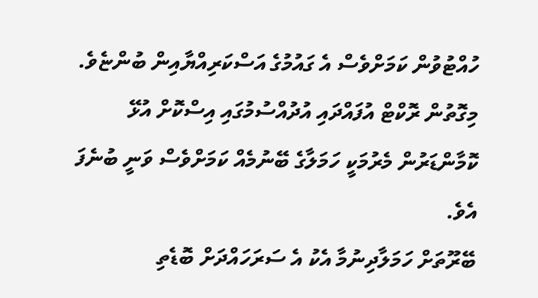ހުއްޓުވުން ކަމަށްވެސް އެ ގައުމުގެ އަސްކަރިއްޔާއިން ބުންޏެވެ. މިގޮތުން ރޮކްޓް އުފައްދައި އުދުއްސުމުގައި އިސްކޮށް އުޅޭ ކޮމާންޑަރުން މެރުމަކީ ހަމަލާގެ ބޭނުމެއް ކަމަށްވެސް ވަނީ ބުނެފަ އެވެ.
ބޭރޫތަށް ހަމަލާދިނުމާ އެކު އެ ސަރަހައްދަށް ބޮޑެތި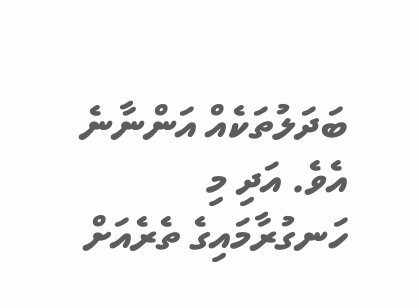ބަދަލުތަކެއް އަންނާނެ އެވެ. އަދި މި ހަނގުރާމައިގެ ތެރެއަށް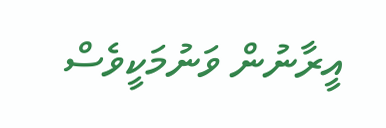އީރާނުން ވަނުމަކީވެސް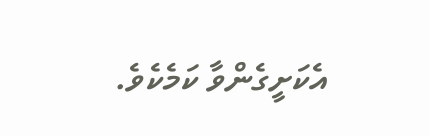އެކަށީގެންވާ ކަމެކެވެ.